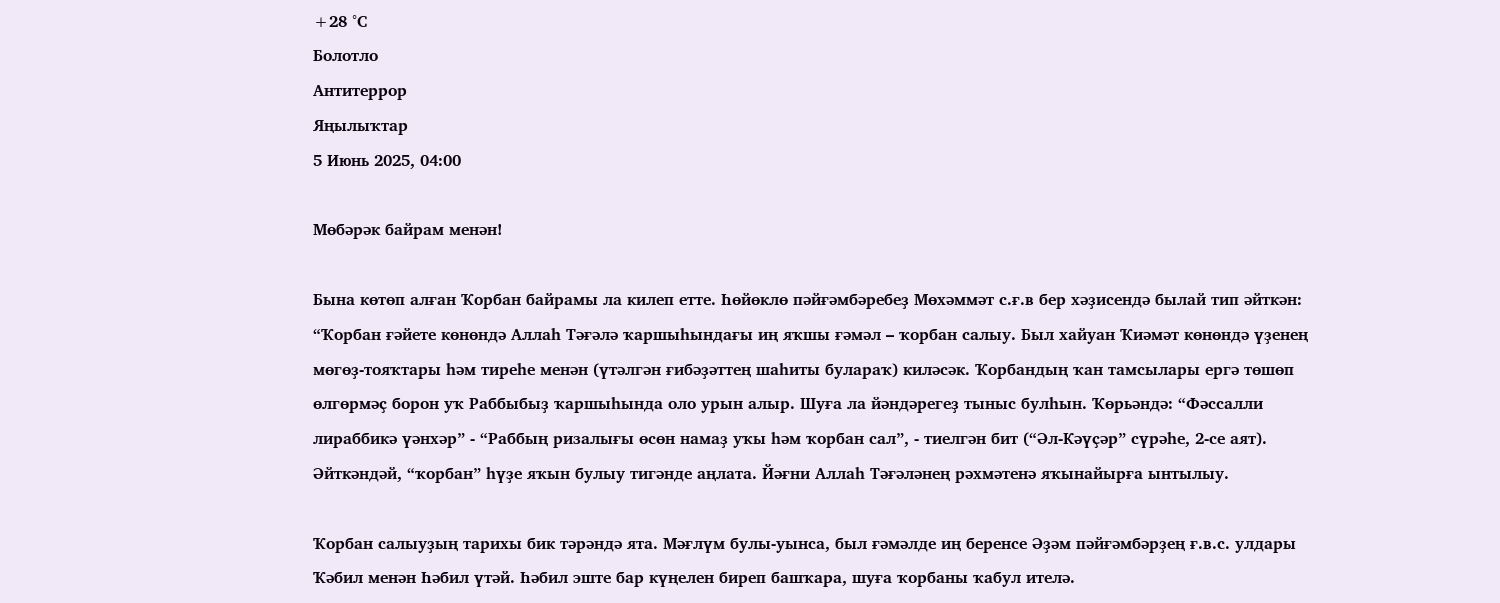+28 °С
Болотло
Антитеррор
Яңылыҡтар
5 Июнь 2025, 04:00

Мөбәрәк байрам менән!

Бына көтөп алған Ҡорбан байрамы ла килеп етте. Һөйөклө пәйғәмбәребеҙ Мөхәммәт с.ғ.в бер хәҙисендә былай тип әйткән: “Ҡорбан ғәйете көнөндә Аллаһ Тәғәлә ҡаршыһындағы иң яҡшы ғәмәл – ҡорбан салыу. Был хайуан Ҡиәмәт көнөндә үҙенең мөгөҙ-тояҡтары һәм тиреһе менән (үтәлгән ғибәҙәттең шаһиты булараҡ) киләсәк. Ҡорбандың ҡан тамсылары ергә төшөп өлгөрмәҫ борон уҡ Раббыбыҙ ҡаршыһында оло урын алыр. Шуға ла йәндәрегеҙ тыныс булһын. Ҡөрьәндә: “Фәссалли лираббикә үәнхәр” - “Раббың ризалығы өсөн намаҙ уҡы һәм ҡорбан сал”, - тиелгән бит (“Әл-Кәүҫәр” сүрәһе, 2-се аят). Әйткәндәй, “ҡорбан” һүҙе яҡын булыу тигәнде аңлата. Йәғни Аллаһ Тәғәләнең рәхмәтенә яҡынайырға ынтылыу.

Ҡорбан салыуҙың тарихы бик тәрәндә ята. Мәғлүм булы-уынса, был ғәмәлде иң беренсе Әҙәм пәйғәмбәрҙең ғ.в.с. улдары Ҡәбил менән Һәбил үтәй. Һәбил эште бар күңелен биреп башҡара, шуға ҡорбаны ҡабул ителә.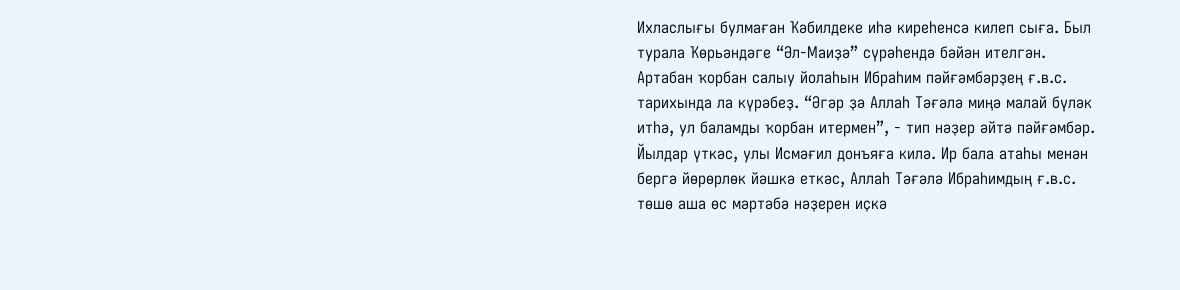Ихласлығы булмаған Ҡәбилдеке иһә киреһенсә килеп сыға. Был турала Ҡөрьәндәге “Әл-Маиҙә” сүрәһендә бәйән ителгән.
Артабан ҡорбан салыу йолаһын Ибраһим пәйғәмбәрҙең ғ.в.с. тарихында ла күрәбеҙ. “Әгәр ҙә Аллаһ Тәғәлә миңә малай бүләк итһә, ул баламды ҡорбан итермен”, - тип нәҙер әйтә пәйғәмбәр. Йылдар үткәс, улы Исмәғил донъяға килә. Ир бала атаһы менән бергә йөрөрлөк йәшкә еткәс, Аллаһ Тәғәлә Ибраһимдың ғ.в.с. төшө аша өс мәртәбә нәҙерен иҫкә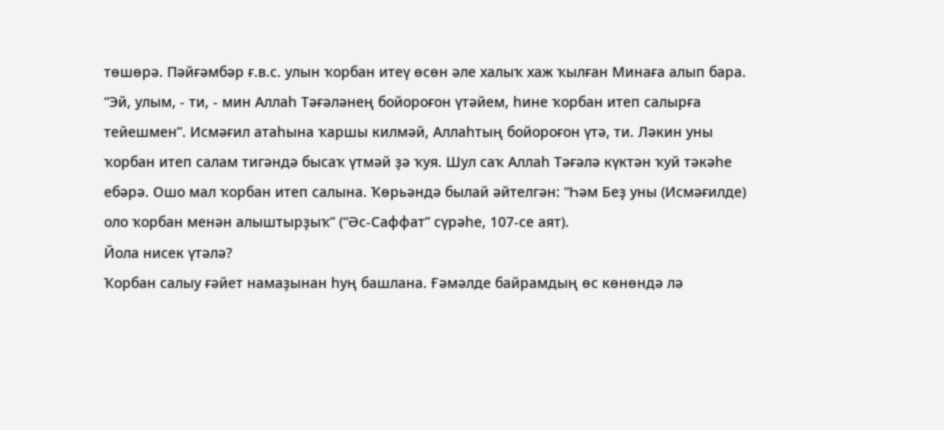төшөрә. Пәйғәмбәр ғ.в.с. улын ҡорбан итеү өсөн әле халыҡ хаж ҡылған Минаға алып бара. “Эй, улым, - ти, - мин Аллаһ Тәғәләнең бойороғон үтәйем, һине ҡорбан итеп салырға тейешмен”. Исмәғил атаһына ҡаршы килмәй, Аллаһтың бойороғон үтә, ти. Ләкин уны ҡорбан итеп салам тигәндә бысаҡ үтмәй ҙә ҡуя. Шул саҡ Аллаһ Тәғәлә күктән ҡуй тәкәһе ебәрә. Ошо мал ҡорбан итеп салына. Ҡөрьәндә былай әйтелгән: “Һәм Беҙ уны (Исмәғилде) оло ҡорбан менән алыштырҙыҡ” (“Әс-Саффат” сүрәһе, 107-се аят).
Йола нисек үтәлә?
Ҡорбан салыу ғәйет намаҙынан һуң башлана. Ғәмәлде байрамдың өс көнөндә лә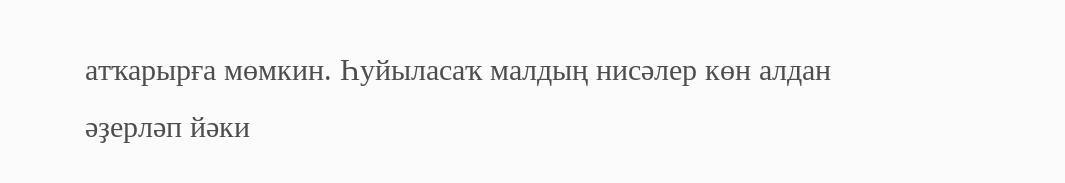атҡарырға мөмкин. Һуйыласаҡ малдың нисәлер көн алдан әҙерләп йәки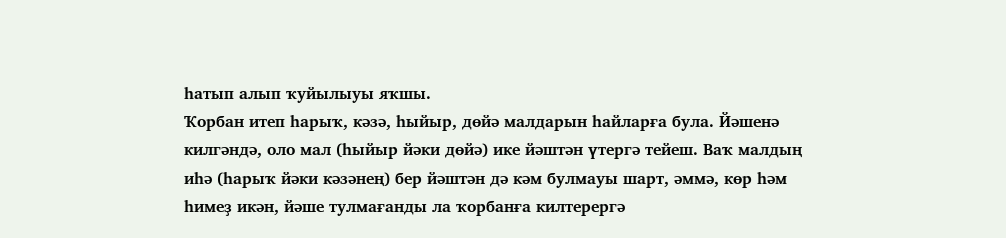һатып алып ҡуйылыуы яҡшы.
Ҡорбан итеп һарыҡ, кәзә, һыйыр, дөйә малдарын һайларға була. Йәшенә килгәндә, оло мал (һыйыр йәки дөйә) ике йәштән үтергә тейеш. Ваҡ малдың иһә (һарыҡ йәки кәзәнең) бер йәштән дә кәм булмауы шарт, әммә, көр һәм һимеҙ икән, йәше тулмағанды ла ҡорбанға килтерергә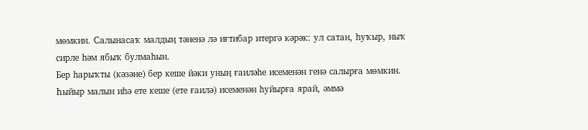мөмкин. Салынасаҡ малдың тәненә лә иғтибар итергә кәрәк: ул сатан, һуҡыр, ныҡ сирле һәм ябыҡ булмаһын.
Бер һарыҡты (кәзәне) бер кеше йәки уның ғаиләһе исеменән генә салырға мөмкин. Һыйыр малын иһә ете кеше (ете ғаилә) исеменән һуйырға ярай, әммә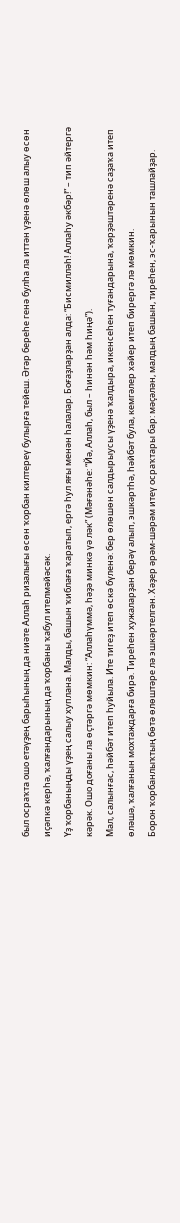был осраҡта ошо етәүҙең барыһының да ниәте Аллаһ ризалығы өсөн ҡорбан килтереү булырға тейеш. Әгәр береһе генә булһа ла иттән үҙенә өлөш алыу өсөн иҫәпкә керһә, ҡалғандарының да ҡорбаны ҡабул ителмәйәсәк.
Үҙ ҡорбаныңды үҙең салыу хуплана. Малды, башын ҡиблаға ҡаратып, ергә һул яғы менән һалалар. Боғаҙларҙан алда: “Бисмилләһ! Аллаһу әкбәр!” – тип әйтергә кәрәк. Ошо доғаны ла өҫтәргә мөмкин: “Аллаһүммә, һәҙә минкә үә ләк” (Мәғәнәһе: “Йә, Аллаһ, был – һинән һәм һиңә”).
Мал, салынғас, һәйбәт итеп һуйыла. Ите тигеҙ итеп өскә бүленә: бер өлөшөн салдырыусы үҙенә ҡалдыра, икенсеһен туғандарына, ҡәрҙәштәренә саҙаҡа итеп өләшә, ҡалғанын мохтаждарға бирә. Тиреһен хужаларҙан берәү алып, эшкәртһә, һәйбәт була, кемгәлер хәйер итеп бирергә лә мөмкин.
Борон ҡорбанлыҡтың бөтә өлөштәре лә эшкәртелгән. Хәҙер әрәм-шәрәм итеү осраҡтары бар: мәҫәлән, малдың башын, тиреһен, эс-ҡарынын ташлайҙар.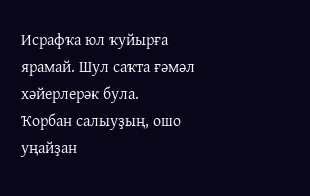Исрафҡа юл ҡуйырға ярамай. Шул саҡта ғәмәл хәйерлерәк була.
Ҡорбан салыуҙың, ошо уңайҙан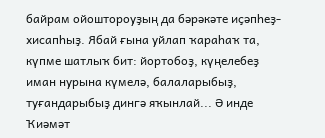байрам ойоштороуҙың да бәрәкәте иҫәпһеҙ-хисапһыҙ. Ябай ғына уйлап ҡараһаҡ та, күпме шатлыҡ бит: йортобоҙ, күңелебеҙ иман нурына күмелә, балаларыбыҙ, туғандарыбыҙ дингә яҡынлай... Ә инде Ҡиәмәт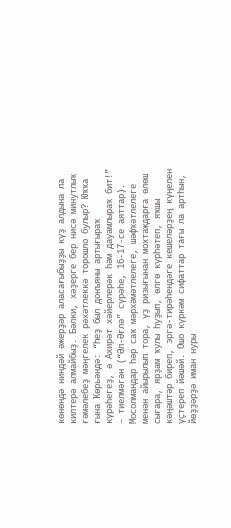көнөндә ниндәй әжерҙәр аласағыбыҙҙы күҙ алдына ла килтерә алмайбыҙ. Бәлки, хәҙерге бер нисә минутлыҡ ғәмәлебеҙ мәңгелек рәхәтлеккә торошло булыр? Юҡҡа ғына Ҡөрьәндә: “Һеҙ был донъяны артығыраҡ күрәһегеҙ, ә Ахирәт хәйерлерәк һәм дауамлыраҡ бит!” – тиелмәгән (“Әл-Әғлә” сүрәһе, 16-17-се аяттар).
Мосолмандар һәр саҡ мәрхәмәтлелеге, шәфҡәтлелеге менән айырылып тора, үҙ ризығынан мохтаждарға өлөш сығара, ярҙам ҡулы һуҙып, өлгө күрһәтеп, яҡшы кәңәштәр биреп, эргә-тирәһендәге кешеләрҙең күңелен үҫтереп йәшәй. Ошо күркәм сифаттар тағы ла артһын, йөҙҙәрҙә иман нуры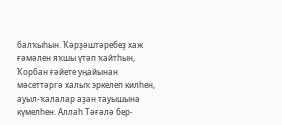балҡыһын. Ҡәрҙәштәребеҙ хаж ғәмәлен яҡшы үтәп ҡайтһын, Ҡорбан ғәйете уңайынан мәсеттәргә халыҡ эркелеп килһен, ауыл-ҡалалар аҙан тауышына күмелһен. Аллаһ Тәғәлә бер-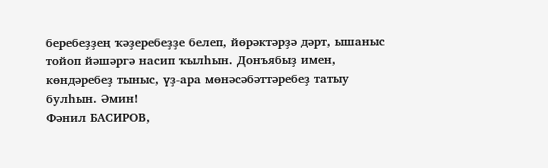беребеҙҙең ҡәҙеребеҙҙе белеп, йөрәктәрҙә дәрт, ышаныс тойоп йәшәргә насип ҡылһын. Донъябыҙ имен, көндәребеҙ тыныс, үҙ-ара мөнәсәбәттәребеҙ татыу булһын. Әмин!
Фәнил БАСИРОВ,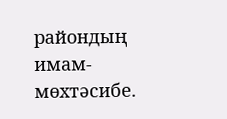райондың имам-мөхтәсибе.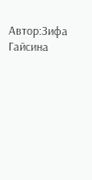Автор:Зифа Гайсина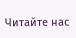Читайте нас